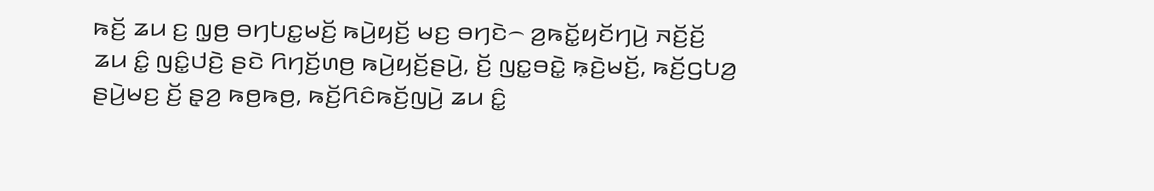ꤒꤢꤩ꤬ ꤘꤣ ꤢ꤬ ꤜ꤫ꤥ꤬ ꤋꤚꤝꤢ꤭ꤗꤢꤩ꤬ ꤒꤣꤧ꤬ꤟꤢꤩ꤬ ꤗꤢ꤬ ꤋꤚꤢꤧ꤮ ꤤ꤬ꤒꤢꤩ꤭ꤟꤢꤩꤚꤣꤧ꤬ ꤏꤢꤩ꤬ꤢꤩ꤬ ꤘꤣ ꤢꤨ꤭ ꤜꤢꤨ꤭ꤓꤢꤧ꤬ ꤔꤢꤧ ꤖꤚꤢꤩ꤬ꤛꤥ꤬ ꤒꤣꤧ꤬ꤟꤢꤩ꤬ꤔꤣꤧ꤬, ꤢꤩ꤬ ꤜꤢ꤭ꤋꤢꤧ꤭ ꤒ꤫ꤢꤧ꤬ꤗꤢꤩ꤬, ꤒꤢꤩ꤬ꤞꤝꤤ꤬ ꤔꤣꤧ꤬ꤗꤢ꤬ ꤢꤩ꤬ ꤔ꤫ꤤ꤬ ꤒꤥ꤬ꤒꤥ꤬, ꤒꤢꤩ꤬ꤖꤢꤨꤒꤢꤩ꤬ꤜꤣꤧ꤬ ꤘꤣ ꤢꤨ꤭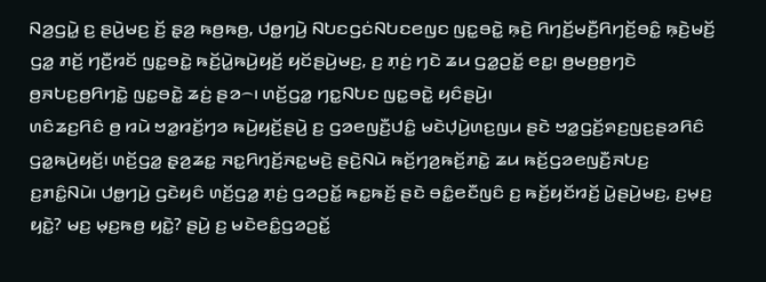ꤡꤤ꤬ꤞꤣꤧ꤭ ꤢ꤬ ꤔꤣꤧ꤬ꤗꤢ꤬ ꤢꤩ꤬ ꤔ꤫ꤤ꤬ ꤒꤥ꤬ꤒꤥ꤬, ꤓꤥ꤭ꤚꤣꤧ꤬ ꤡꤝꤢꤞꤢꤦꤡꤝꤢꤕꤜꤢ ꤜꤢ꤭ꤋꤢꤧ꤭ ꤒ꤫ꤢꤧ꤬ ꤖꤚꤢꤩ꤬ꤗꤢꤪ꤬ꤖꤚꤢꤩ꤬ꤋꤢꤨ꤭ ꤒ꤫ꤢꤧ꤬ꤗꤢꤩ꤬ ꤞꤤ꤭ ꤊꤢꤩ꤬ ꤚꤢꤪ꤬ꤙꤢꤩ ꤜꤢ꤭ꤋꤢꤧ꤭ ꤒꤢꤩ꤬ꤣꤧ꤭ꤒꤣꤧ꤬ꤟꤢꤩ꤬ ꤟꤢꤩꤔꤣꤧ꤬ꤗꤢ꤬, ꤢ꤬ ꤊ꤫ꤢꤦ꤬ ꤚꤢꤧ ꤘꤣ ꤞꤤ꤭ꤑꤢꤩ꤭ ꤕꤢ꤭꤯ ꤥ꤬ꤗꤥ꤬ꤥ꤬ꤚꤢꤧ ꤥ꤬ꤏꤝꤢ꤬ꤥ꤬ꤖꤚꤢꤧ꤭ ꤜꤢ꤭ꤋꤢꤧ꤭ ꤘꤢꤦ꤬ ꤔꤤ꤮꤯ ꤛꤢꤩ꤬ꤞꤤ꤭ ꤚꤢ꤭ꤡꤝꤢ ꤜꤢ꤭ꤋꤢꤧ꤭ ꤟꤢꤨꤔꤣꤧ꤬꤯
ꤛꤢꤨꤘꤢ꤬ꤖꤢꤨ ꤥ꤬ ꤙꤣꤧ ꤠꤤ꤭ꤙꤢꤩ꤬ꤚꤤ ꤒꤣꤧ꤬ꤟꤢꤩ꤬ꤔꤣꤧ꤬ ꤢ꤬ ꤞꤤꤕꤜꤢꤪ꤬ꤓꤢꤨ꤭ ꤗꤢꤧꤓ꤫ꤣꤧ꤬ꤛꤢ꤬ꤜꤣ ꤔꤢꤧ ꤠꤤ꤭ꤞꤢꤩ꤬ꤎꤢ꤬ꤜꤢ꤬ꤔꤤꤖꤢꤨ ꤞꤤ꤭ꤒꤣꤧ꤬ꤟꤢꤩ꤬꤯ ꤛꤢꤩ꤬ꤞꤤ꤭ ꤔ꤫ꤤ꤬ꤘꤢ꤭ ꤏꤢ꤭ꤖꤚ꤫ꤢꤩ꤬ꤏꤢ꤭ꤗꤢꤧ꤬ ꤔꤢꤧ꤬ꤡꤣꤧ ꤒꤢꤩ꤬ꤚꤤ꤬ꤒꤢꤩ꤬ꤊꤢꤧ꤭ ꤘꤣ ꤒꤢꤩ꤬ꤞꤤꤕꤜꤢꤪ꤬ꤏꤝꤢ꤬ ꤢ꤬ꤊꤢꤨ꤭ꤡꤣꤧ꤯ ꤓꤥ꤭ꤚꤣꤧ꤬ ꤞꤢꤧꤟꤢꤨ ꤛꤢꤩ꤬ꤞꤤ꤭ ꤊ꤫ꤢꤦ꤬ ꤞꤤꤑꤢꤩ꤭ ꤒꤢ꤭ꤒꤢꤩ꤬ ꤔꤢꤧ ꤋꤢꤨ꤭ꤕꤢꤪꤜꤢꤨ ꤢ꤬ ꤒꤢꤩ꤬ꤟꤢꤩꤙꤢꤩ꤬ ꤣꤧ꤭ꤔꤣꤧ꤬ꤗꤢ꤬, ꤢ꤬ꤗ꤫ꤢ꤬ ꤟꤢꤧ꤭? ꤗꤢ꤬ ꤗ꤫ꤢ꤬ꤒꤥ꤬ ꤟꤢꤧ꤭? ꤔꤣꤧ꤬ ꤢ꤬ ꤗꤢꤧꤕꤢꤨ꤭ꤞꤤꤑꤢꤩ꤭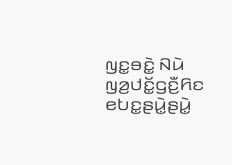ꤜꤢ꤭ꤋꤢꤧ꤭ ꤡꤣꤧ ꤜꤤ꤬ꤓꤢꤩ꤭ꤞꤢꤪ꤬ꤖꤢ ꤕꤝꤢ꤭ꤔꤣꤧ꤭ꤔꤣꤧ꤭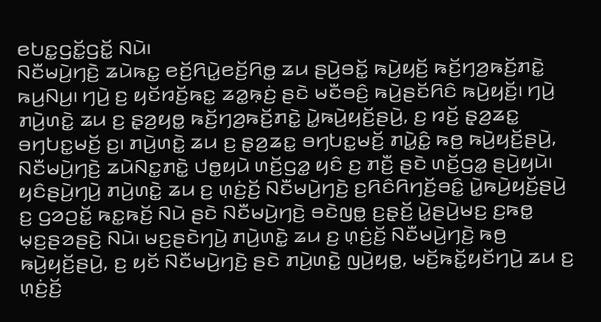ꤕꤝꤢ꤭ꤞꤢꤩ꤭ꤞꤢꤩ꤭ ꤡꤣꤧ꤯
ꤡꤢꤪꤗꤣꤧ꤬ꤚꤢꤧ꤬ ꤘꤣꤧꤒꤢ꤭ ꤕꤢꤩ꤬ꤖꤣꤧ꤭ꤕꤢꤩ꤬ꤖꤥ꤭ ꤘꤣ ꤔꤣꤧ꤬ꤋꤢꤩ꤭ ꤒꤣꤧ꤬ꤟꤢꤩ꤬ ꤒꤢꤩ꤬ꤚꤤ꤬ꤒꤢꤩ꤬ꤊꤢꤧ꤭ ꤒꤣ꤬ꤡꤣ꤬꤯ ꤚꤣꤧ꤬ ꤢ꤬ ꤟꤢꤩꤙꤢꤩ꤬ꤒꤢ꤭ ꤘꤤ꤭ꤒ꤫ꤢꤦ꤬ ꤔꤢꤧ ꤗꤢꤪꤋꤢꤨ꤬ ꤒꤣꤧ꤬ꤔꤢꤩꤖꤢꤨ ꤒꤣꤧ꤬ꤟꤢꤩ꤬꤯ ꤚꤣꤧ꤬ ꤊꤣꤧ꤬ꤛꤢꤧ꤭ ꤘꤣ ꤢ꤬ ꤔ꤫ꤤ꤬ꤟꤥ꤭ ꤒꤢꤩ꤬ꤚꤤ꤬ꤒꤢꤩ꤬ꤊꤢꤧ꤭ ꤣꤧ꤭ꤒꤣꤧ꤬ꤟꤢꤩ꤬ꤔꤣꤧ꤬, ꤢ꤬ ꤙꤢꤩ꤬ ꤔ꤫ꤤ꤬ꤘꤢ꤭ ꤋꤚꤝꤢ꤭ꤗꤢꤩ꤬ ꤢ꤬꤯ ꤊꤣꤧ꤬ꤛꤢꤧ꤭ ꤘꤣ ꤢ꤬ ꤔ꤫ꤤ꤬ꤘꤢ꤭ ꤋꤚꤝꤢ꤭ꤗꤢꤩ꤬ ꤊꤣꤧ꤭ꤢꤨ꤭ ꤒꤥ꤬ ꤒꤣꤧ꤬ꤟꤢꤩ꤬ꤔꤣꤧ꤬, ꤡꤢꤪꤗꤣꤧ꤬ꤚꤢꤧ꤬ ꤘꤣꤧꤡꤢ꤭ꤊꤢꤧ꤭ ꤓꤥ꤭ꤟꤣꤧ ꤛꤢꤩ꤬ꤞꤤ꤭ ꤟꤢꤨ ꤢ꤬ ꤊꤢꤪ꤬ ꤔꤢꤧ ꤛꤢꤩ꤬ꤞꤤ꤭ ꤔꤣꤧ꤬ꤟꤣꤧ꤯
ꤟꤢꤨꤔꤣꤧ꤬ꤚꤣꤧ꤬ ꤊꤣꤧ꤬ꤛꤢꤧ꤭ ꤘꤣ ꤢ꤬ ꤛ꤫ꤢꤦ꤬ꤢꤩ꤬ ꤡꤢꤪꤗꤣꤧ꤬ꤚꤢꤧ꤬ ꤢ꤬ꤖꤢꤨꤖꤚꤢꤩ꤬ꤋꤢꤨ꤭ ꤣꤧ꤭ꤒꤣꤧ꤬ꤟꤢꤩ꤬ꤔꤣꤧ꤬ ꤢ꤬ ꤞꤤꤑꤢꤩ꤭ ꤒꤢ꤭ꤒꤢꤩ꤬ ꤡꤣꤧ ꤔꤢꤧ ꤡꤢꤪꤗꤣꤧ꤬ꤚꤢꤧ꤬ ꤋꤢꤧꤜꤥ꤭ ꤢ꤬ꤔ꤫ꤢꤩ꤬ ꤣꤧ꤭ꤔꤣꤧ꤬ꤗꤢ꤬ ꤢ꤬ꤒꤥ꤭ ꤗ꤫ꤢ꤬ꤔꤤꤔꤢꤧ꤬ ꤡꤣꤧ꤯ ꤗꤢ꤬ꤔꤢꤧꤚꤣꤧ꤬ ꤊꤣꤧ꤬ꤛꤢꤧ꤭ ꤘꤣ ꤢ꤬ ꤛ꤫ꤢꤦ꤬ꤢꤩ꤬ ꤡꤢꤪꤗꤣꤧ꤬ꤚꤢꤧ꤬ ꤒꤥ꤬ ꤒꤣꤧ꤬ꤟꤢꤩ꤬ꤔꤣꤧ꤬, ꤢ꤬ ꤟꤢꤩ ꤡꤢꤪꤗꤣꤧ꤬ꤚꤢꤧ꤬ ꤔꤢꤧ ꤊꤣꤧ꤬ꤛꤢꤧ꤭ ꤜꤣꤧ꤬ꤟꤥ꤭, ꤗꤢꤩ꤬ꤒꤢꤩ꤭ꤟꤢꤩꤚꤣꤧ꤬ ꤘꤣ ꤢ꤬ ꤛ꤫ꤢꤦ꤬ꤢꤩ꤬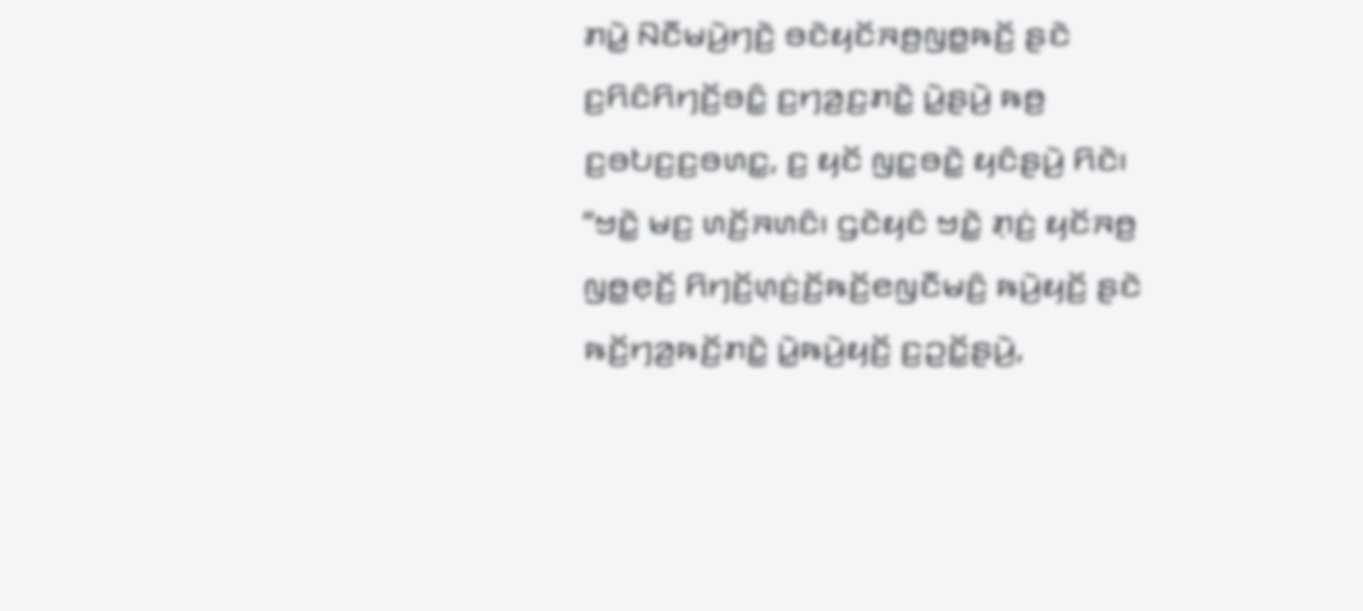ꤊꤣꤧ꤭ ꤡꤢꤪꤗꤣꤧ꤬ꤚꤢꤧ꤬ ꤋꤢꤧꤟꤢꤩꤏꤥ꤬ꤜꤥ꤭ꤒꤢꤩ꤬ ꤔꤢꤧ ꤢ꤬ꤖꤢꤨꤖꤚꤢꤩ꤬ꤋꤢꤨ꤭ ꤢ꤬ꤚꤤ꤬ꤢ꤬ꤊꤢꤧ꤭ ꤣꤧ꤭ꤔꤣꤧ꤬ ꤒꤥ꤬ ꤢ꤬ꤋꤝꤢ꤬ꤢ꤬ꤋꤛꤢ꤭, ꤢ꤬ ꤟꤢꤩ ꤜꤢ꤭ꤋꤢꤧ꤭ ꤟꤢꤨꤔꤣꤧ꤬ ꤖꤢꤧ꤯
“ꤠꤢꤧ꤭ ꤗꤢ꤬ ꤛꤢꤩ꤬ꤏꤛꤢꤨ꤯ ꤞꤢꤧꤟꤢꤨ ꤠꤢꤧ꤭ ꤊ꤫ꤢꤦ꤬ ꤟꤢꤩꤏꤥ꤬ ꤜꤥ꤭ꤕ꤫ꤢꤩ꤬ ꤖꤚꤢꤩ꤬ꤛ꤫ꤢꤦ꤬ꤢꤩ꤬ꤒꤢꤩ꤬ꤕꤜꤢꤪꤗꤢꤨ꤬ ꤒꤣꤧ꤬ꤟꤢꤩ꤬ ꤔꤢꤧ ꤒꤢꤩ꤬ꤚꤤ꤬ꤒꤢꤩ꤬ꤊꤢꤧ꤭ ꤣꤧ꤭ꤒꤣꤧ꤬ꤟꤢꤩ꤬ ꤢ꤬ꤑꤢꤩ꤭ꤔꤣꤧ꤬,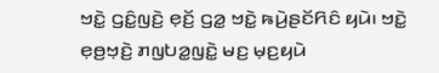ꤠꤢꤧ꤭ ꤞꤢꤨ꤭ꤜꤢꤧ꤬ ꤕ꤫ꤢꤩ꤬ ꤞꤤ꤭ ꤠꤢꤧ꤭ ꤒꤣꤧ꤬ꤔꤢꤩꤖꤢꤨ ꤟꤣꤧ꤯ ꤠꤢꤧ꤭ ꤕ꤫ꤥ꤬ꤠ꤫ꤢꤧ꤬ ꤊꤜꤝꤤ꤭ꤜꤢꤧ꤭ ꤗꤢ꤬ ꤗ꤫ꤢ꤬ꤟꤣꤧ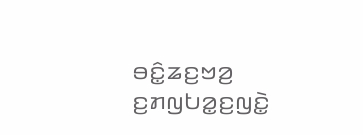ꤋꤢꤨ꤭ꤘꤢ꤬ꤠꤤ꤬ ꤢ꤬ꤊꤜꤝꤤ꤭ꤢ꤬ꤜꤢꤧ꤭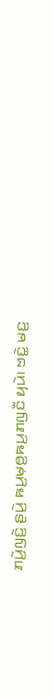ꤊꤣꤧ꤬ꤜꤢꤧ꤬ ꤔꤣꤧ꤬ ꤒꤣ꤬ꤗ꤫ꤥ꤬ꤒꤣ꤬ꤊꤜꤢꤪ ꤟꤣꤧ꤯ ꤠꤢꤧ꤭ ꤗꤢ꤬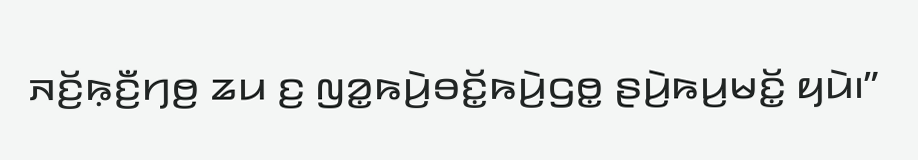ꤏꤢꤩ꤬ꤒ꤫ꤢꤪ꤬ꤚꤥ꤬ ꤘꤣ ꤢ꤬ ꤜꤤ꤭ꤒꤣꤧ꤬ꤋꤢꤩ꤭ꤒꤣꤧ꤬ꤞꤥ꤭ ꤔꤣꤧ꤬ꤒꤣ꤬ꤗꤢꤩ꤭ ꤟꤣꤧ꤯”